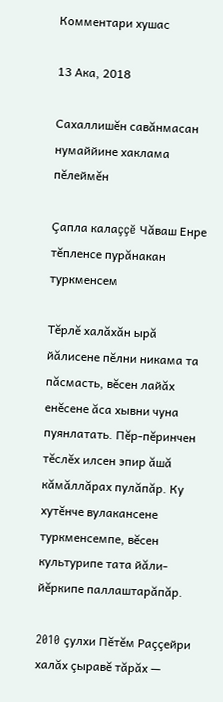Комментари хушас

13 Ака, 2018

Сахаллишĕн савăнмасан нумаййине хаклама пĕлеймĕн

Çапла калаççĕ Чăваш Енре тĕпленсе пурăнакан туркменсем

Тĕрлĕ халăхăн ырă йăлисене пĕлни никама та пăсмасть, вĕсен лайăх енĕсене ăса хывни чуна пуянлатать. Пĕр-пĕринчен тĕслĕх илсен эпир ăшă кăмăллăрах пулăпăр. Ку хутĕнче вулакансене туркменсемпе, вĕсен культурипе тата йăли-йĕркипе паллаштарăпăр.

2010 çулхи Пĕтĕм Раççейри халăх çыравĕ тăрăх —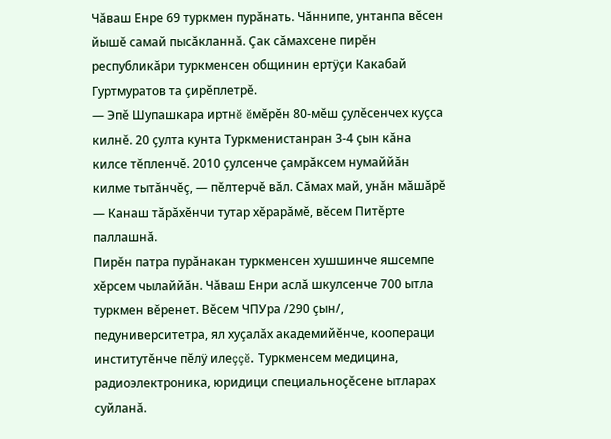Чăваш Енре 69 туркмен пурăнать. Чăннипе, унтанпа вĕсен йышĕ самай пысăкланнă. Çак сăмахсене пирĕн республикăри туркменсен общинин ертÿçи Какабай Гуртмуратов та çирĕплетрĕ.
— Эпĕ Шупашкара иртнĕ ĕмĕрĕн 80-мĕш çулĕсенчех куçса килнĕ. 20 çулта кунта Туркменистанран 3-4 çын кăна килсе тĕпленчĕ. 2010 çулсенче çамрăксем нумаййăн килме тытăнчĕç, — пĕлтерчĕ вăл. Сăмах май, унăн мăшăрĕ — Канаш тăрăхĕнчи тутар хĕрарăмĕ, вĕсем Питĕрте паллашнă.
Пирĕн патра пурăнакан туркменсен хушшинче яшсемпе хĕрсем чылаййăн. Чăваш Енри аслă шкулсенче 700 ытла туркмен вĕренет. Вĕсем ЧПУра /290 çын/, педуниверситетра, ял хуçалăх академийĕнче, коопераци институтĕнче пĕлÿ илеççĕ. Туркменсем медицина, радиоэлектроника, юридици специальноçĕсене ытларах суйланă.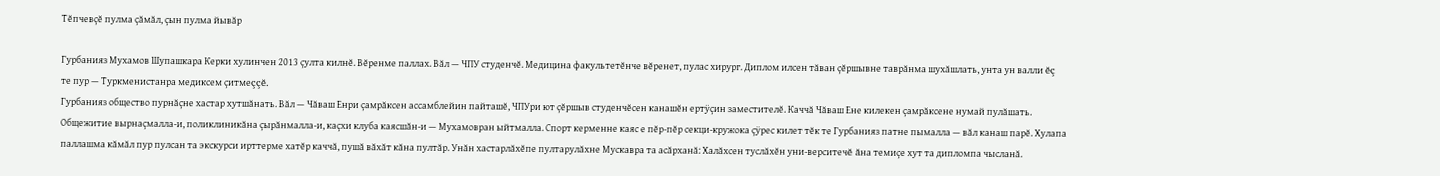Тĕпчевçĕ пулма çăмăл, çын пулма йывăр

Гурбанияз Мухамов Шупашкара Керки хулинчен 2013 çулта килнĕ. Вĕренме паллах. Вăл — ЧПУ студенчĕ. Медицина факультетĕнче вĕренет, пулас хирург. Диплом илсен тăван çĕршывне таврăнма шухăшлать, унта ун валли ĕç те пур — Туркменистанра медиксем çитмеççĕ.
Гурбанияз общество пурнăçне хастар хутшăнать. Вăл — Чăваш Енри çамрăксен ассамблейин пайташĕ, ЧПУри ют çĕршыв студенчĕсен канашĕн ертÿçин заместителĕ. Каччă Чăваш Ене килекен çамрăксене нумай пулăшать. Общежитие вырнаçмалла-и, поликлиникăна çырăнмалла-и, каçхи клуба каясшăн-и — Мухамовран ыйтмалла. Спорт керменне каяс е пĕр-пĕр секци-кружока çÿрес килет тĕк те Гурбанияз патне пымалла — вăл канаш парĕ. Хулапа паллашма кăмăл пур пулсан та экскурси ирттерме хатĕр каччă, пушă вăхăт кăна пултăр. Унăн хастарлăхĕпе пултарулăхне Мускавра та асăрханă: Халăхсен туслăхĕн уни-верситечĕ ăна темиçе хут та дипломпа чысланă.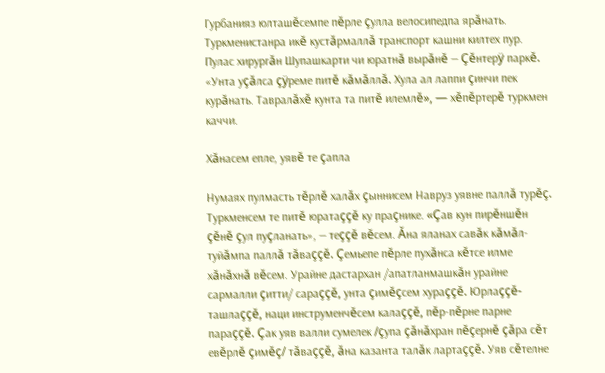Гурбанияз юлташĕсемпе пĕрле çулла велосипедпа ярăнать. Туркменистанра икĕ кустăрмаллă транспорт кашни килтех пур. Пулас хирургăн Шупашкарти чи юратнă вырăнĕ — Çĕнтерÿ паркĕ. «Унта уçăлса çÿреме питĕ кăмăллă. Хула ал лаппи çинчи пек курăнать. Тавралăхĕ кунта та питĕ илемлĕ», — хĕпĕртерĕ туркмен каччи.

Хăнасем епле, уявĕ те çапла

Нумаях пулмасть тĕрлĕ халăх çыннисем Навруз уявне паллă турĕç. Туркменсем те питĕ юратаççĕ ку праçнике. «Çав кун пирĕншĕн çĕнĕ çул пуçланать», — теççĕ вĕсем. Ăна яланах савăк кăмăл-туйăмпа паллă тăваççĕ. Çемьепе пĕрле пухăнса кĕтсе илме хăнăхнă вĕсем. Урайне дастархан /апатланмашкăн урайне сармалли çитти/ сараççĕ, унта çимĕçсем хураççĕ. Юрлаççĕ-ташлаççĕ, наци инструменчĕсем калаççĕ, пĕр-пĕрне парне параççĕ. Çак уяв валли сумелек /çупа çăнăхран пĕçернĕ çăра сĕт евĕрлĕ çимĕç/ тăваççĕ, ăна казанта талăк лартаççĕ. Уяв сĕтелне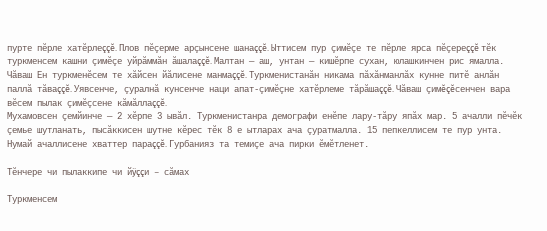пурте пĕрле хатĕрлеççĕ. Плов пĕçерме арçынсене шанаççĕ. Ыттисем пур çимĕçе те пĕрле ярса пĕçереççĕ тĕк туркменсем кашни çимĕçе уйрăммăн ăшалаççĕ. Малтан — аш, унтан — кишĕрпе сухан, юлашкинчен рис ямалла.
Чăваш Ен туркменĕсем те хăйсен йăлисене манмаççĕ. Туркменистанăн никама пăхăнманлăх кунне питĕ анлăн паллă тăваççĕ. Уявсенче, çуралнă кунсенче наци апат-çимĕçне хатĕрлеме тăрăшаççĕ. Чăваш çимĕçĕсенчен вара вĕсем пылак çимĕçсене кăмăллаççĕ.
Мухамовсен çемйинче — 2 хĕрпе 3 ывăл. Туркменистанра демографи енĕпе лару-тăру япăх мар. 5 ачалли пĕчĕк çемье шутланать, пысăккисен шутне кĕрес тĕк 8 е ытларах ача çуратмалла. 15 пепкеллисем те пур унта. Нумай ачаллисене хваттер параççĕ. Гурбанияз та темиçе ача пирки ĕмĕтленет.

Тĕнчере чи пылаккипе чи йÿççи – сăмах

Туркменсем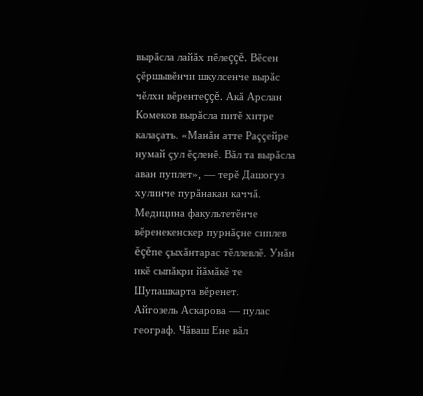вырăсла лайăх пĕлеççĕ. Вĕсен çĕршывĕнчи шкулсенче вырăс чĕлхи вĕрентеççĕ. Акă Арслан Комеков вырăсла питĕ хитре калаçать. «Манăн атте Раççейре нумай çул ĕçленĕ. Вăл та вырăсла аван пуплет», — терĕ Дашогуз хулинче пурăнакан каччă. Медицина факультетĕнче вĕренекенскер пурнăçне сиплев ĕçĕпе çыхăнтарас тĕллевлĕ. Унăн икĕ сыпăкри йăмăкĕ те Шупашкарта вĕренет.
Айгозель Аскарова — пулас географ. Чăваш Ене вăл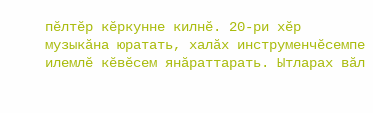пĕлтĕр кĕркунне килнĕ. 20-ри хĕр музыкăна юратать, халăх инструменчĕсемпе илемлĕ кĕвĕсем янăраттарать. Ытларах вăл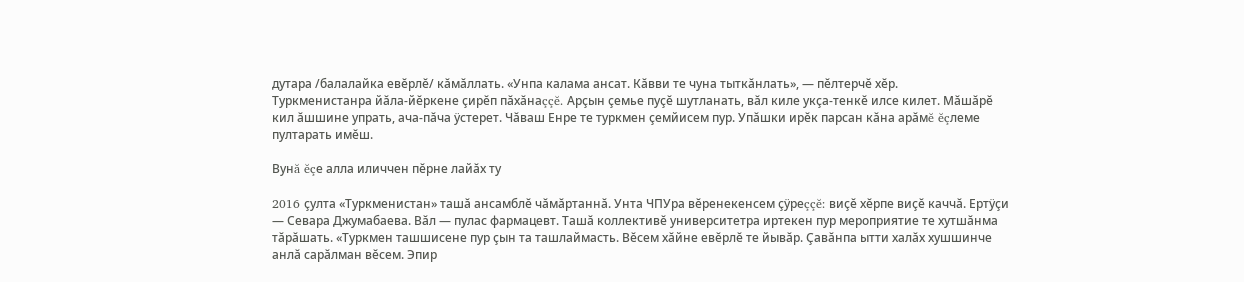дутара /балалайка евĕрлĕ/ кăмăллать. «Унпа калама ансат. Кăвви те чуна тыткăнлать», — пĕлтерчĕ хĕр.
Туркменистанра йăла-йĕркене çирĕп пăхăнаççĕ. Арçын çемье пуçĕ шутланать, вăл киле укçа-тенкĕ илсе килет. Мăшăрĕ кил ăшшине упрать, ача-пăча ÿстерет. Чăваш Енре те туркмен çемйисем пур. Упăшки ирĕк парсан кăна арăмĕ ĕçлеме пултарать имĕш.

Вунă ĕçе алла иличчен пĕрне лайăх ту

2016 çулта «Туркменистан» ташă ансамблĕ чăмăртаннă. Унта ЧПУра вĕренекенсем çÿреççĕ: виçĕ хĕрпе виçĕ каччă. Ертÿçи — Севара Джумабаева. Вăл — пулас фармацевт. Ташă коллективĕ университетра иртекен пур мероприятие те хутшăнма тăрăшать. «Туркмен ташшисене пур çын та ташлаймасть. Вĕсем хăйне евĕрлĕ те йывăр. Çавăнпа ытти халăх хушшинче анлă сарăлман вĕсем. Эпир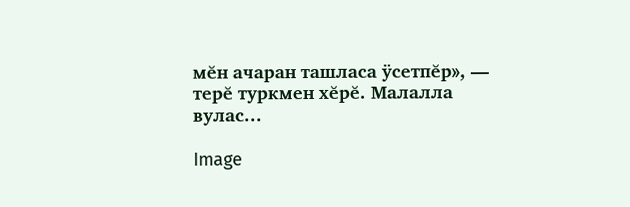мĕн ачаран ташласа ÿсетпĕр», — терĕ туркмен хĕрĕ. Малалла вулас...

Image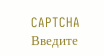CAPTCHA
Введите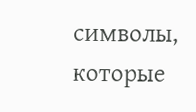символы, которые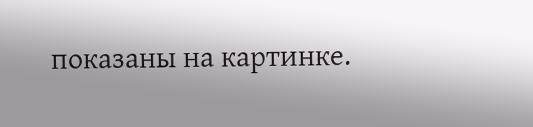показаны на картинке.